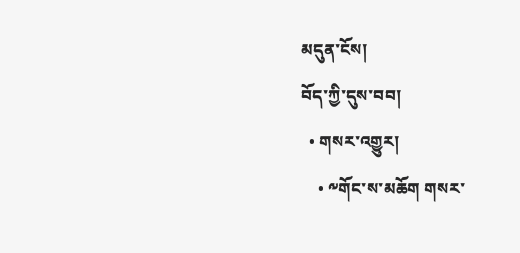མདུན་ངོས།
བོད་ཀྱི་དུས་བབ།
  • གསར་འགྱུར།
    • ༸གོང་ས་མཆོག གསར་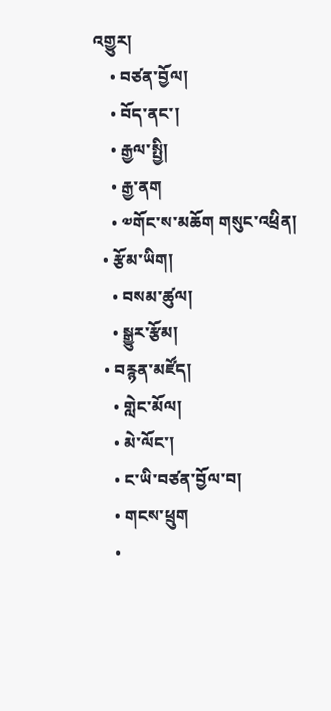འགྱུར།
    • བཙན་བྱོལ།
    • བོད་ནང་།
    • རྒྱལ་སྤྱི།
    • རྒྱ་ནག
    • ༧གོང་ས་མཆོག གསུང་འཕྲིན།
  • རྩོམ་ཡིག།
    • བསམ་ཚུལ།
    • སྒྱུར་རྩོམ།
  • བརྙན་མཛོད།
    • གླེང་མོལ།
    • མེ་ལོང་།
    • ང་ཡི་བཙན་བྱོལ་བ།
    • གངས་ཕྲུག
    •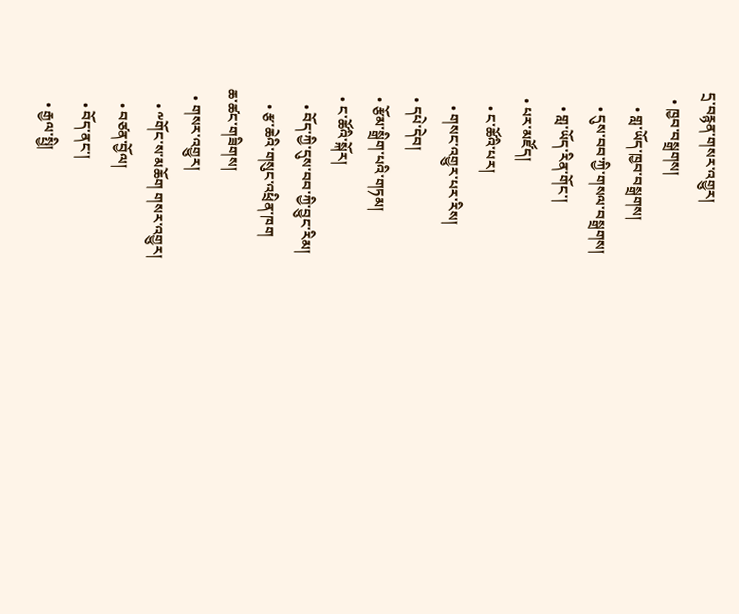དྲ་བརྙན་གསར་འགྱུར།
  • ཁྱབ་བསྒྲགས།
    • གླ་ཡོད་ཁྱབ་བསྒྲགས།
    • དུས་བབ་ཀྱི་གསལ་བསྒྲགས།
    • གླ་ཡོད་རིན་གོང་།
  • པར་མཛོད།
    • ང་ཚོའི་པར།
    • གསང་འགྱུར་པར་རིས།
  • དཔེ་དེབ།
  • རྩོམ་སྒྲིག་པའི་གཏམ།
  • ང་ཚོའི་སྐོར།
    • བོད་ཀྱི་དུས་བབ་ཀྱི་བྱུང་རིམ།
    • རྩ་ཆེའི་གསུང་འཕྲིན་ཁག
ཆ་ཚང་གཟིགས།
  • གསར་འགྱུར།
    • ༸གོང་ས་མཆོག གསར་འགྱུར།
    • བཙན་བྱོལ།
    • བོད་ནང་།
    • རྒྱལ་སྤྱི།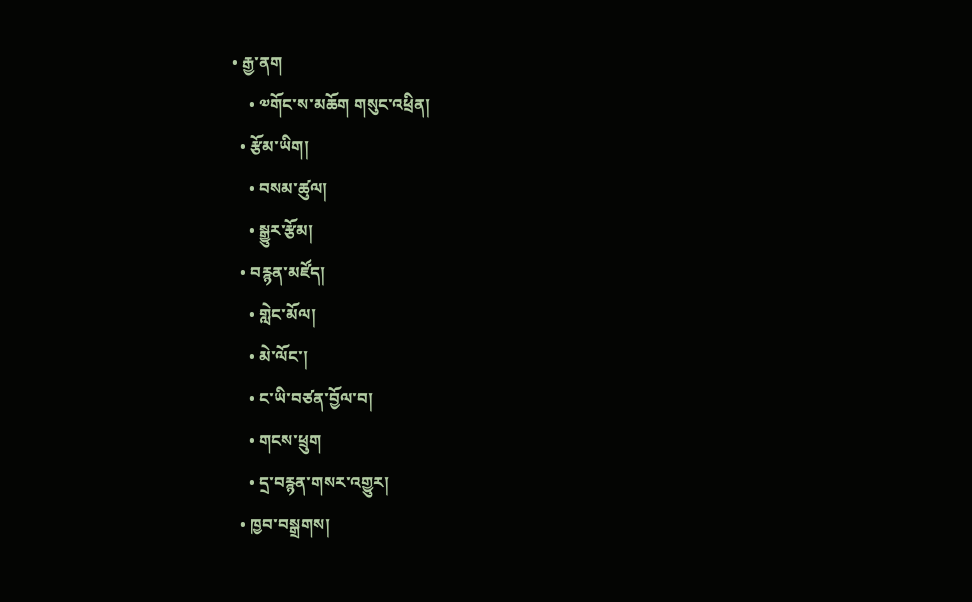• རྒྱ་ནག
    • ༧གོང་ས་མཆོག གསུང་འཕྲིན།
  • རྩོམ་ཡིག།
    • བསམ་ཚུལ།
    • སྒྱུར་རྩོམ།
  • བརྙན་མཛོད།
    • གླེང་མོལ།
    • མེ་ལོང་།
    • ང་ཡི་བཙན་བྱོལ་བ།
    • གངས་ཕྲུག
    • དྲ་བརྙན་གསར་འགྱུར།
  • ཁྱབ་བསྒྲགས།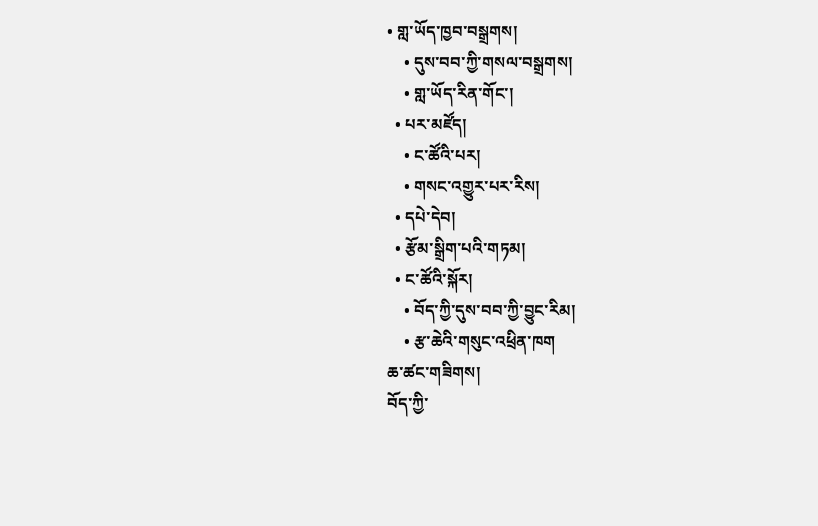• གླ་ཡོད་ཁྱབ་བསྒྲགས།
    • དུས་བབ་ཀྱི་གསལ་བསྒྲགས།
    • གླ་ཡོད་རིན་གོང་།
  • པར་མཛོད།
    • ང་ཚོའི་པར།
    • གསང་འགྱུར་པར་རིས།
  • དཔེ་དེབ།
  • རྩོམ་སྒྲིག་པའི་གཏམ།
  • ང་ཚོའི་སྐོར།
    • བོད་ཀྱི་དུས་བབ་ཀྱི་བྱུང་རིམ།
    • རྩ་ཆེའི་གསུང་འཕྲིན་ཁག
ཆ་ཚང་གཟིགས།
བོད་ཀྱི་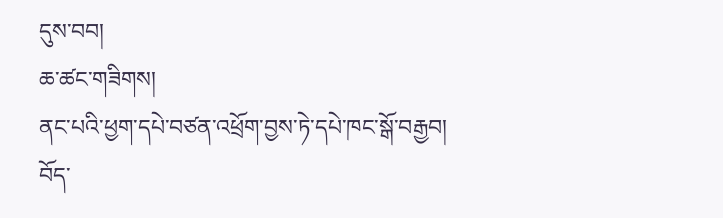དུས་བབ།
ཆ་ཚང་གཟིགས།
ནང་པའི་ཕྱག་དཔེ་བཙན་འཕྲོག་བྱས་ཏེ་དཔེ་ཁང་སྒོ་བརྒྱབ།
བོད་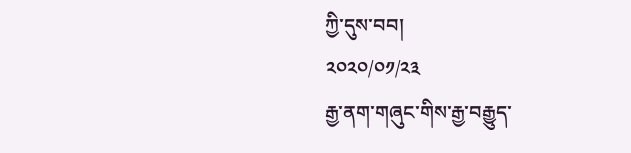ཀྱི་དུས་བབ།
༢༠༢༠/༠༡/༢༣
རྒྱ་ནག་གཞུང་གིས་རྒྱ་བརྒྱུད་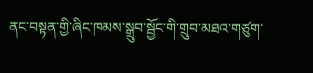ནང་བསྟན་གྱི་ཞིང་ཁམས་སྒྲུབ་སྦྱོང་གི་གྲུབ་མཐའ་གཙུག་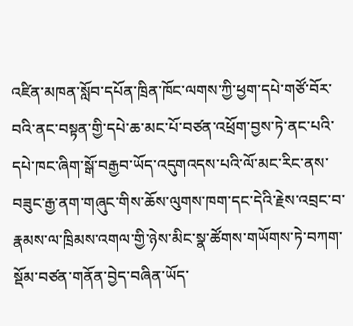འཛིན་མཁན་སློབ་དཔོན་ཁྲིན་ཁོང་ལགས་ཀྱི་ཕྱག་དཔེ་གཙོ་བོར་བའི་ནང་བསྟན་གྱི་དཔེ་ཆ་མང་པོ་བཙན་འཕྲོག་བྱས་ཏེ་ནང་པའི་དཔེ་ཁང་ཞིག་སྒོ་བརྒྱབ་ཡོད་འདུགའདས་པའི་ལོ་མང་རིང་ནས་བཟུང་རྒྱ་ནག་གཞུང་གིས་ཆོས་ལུགས་ཁག་དང་དེའི་རྗེས་འབྲང་བ་རྣམས་ལ་ཁྲིམས་འགལ་གྱི་ཉེས་མིང་སྣ་ཚོགས་གཡོགས་ཏེ་བཀག་སྡོམ་བཙན་གནོན་བྱེད་བཞིན་ཡོད་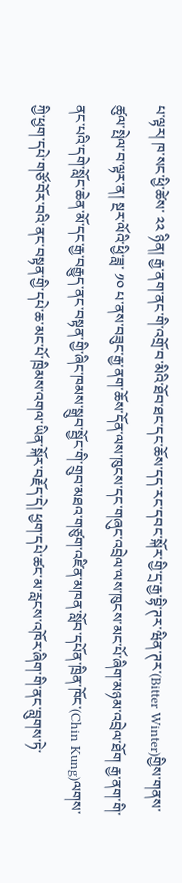པ་ལྟར། ཁ་སང་ཕྱི་ཚེས་ ༢༢ ཉིན། རྒྱ་ནག་ནང་གི་འགྲོ་བ་མིའི་ཐོབ་ཐང་དང་ཆོས་དད་རང་དབང་སྐོར་གྱི་དྲ་རྒྱ་བྷི་ཊར་ཝིན་ཊར་(Bitter Winter)གྱིས་གནས་ཚུལ་སྤེལ་བ་ལྟར་ན། སྔར་ལོའི་ཕྱི་ཟླ་ ༡༠ པ་ནས་བཟུང་རྒྱ་ནག་ཆོས་དོན་ལས་ཁུངས་དང་གཞུང་འབྲེལ་ལས་ཁུངས་མང་པོ་ཞིག་མཉམ་འབྲེལ་ཐོག རྒྱ་ནག་གི་ནང་པའི་དགེ་སློང་ཆེན་མོ་དང་རྒྱ་བརྒྱུད་ནང་བསྟན་གྱི་ཞིང་ཁམས་སྒྲུབ་སྦྱོང་གི་གྲུབ་མཐའ་གཙུག་འཛིན་མཁན་སློབ་དཔོན་ཁྲིན་ཁོང་(Chin Kung)ལགས་ཀྱི་ཕྱག་དཔེ་གཙོ་བོར་བའི་ནང་བསྟན་གྱི་དཔེ་ཆ་མང་པོ་ཁྲིམས་འགལ་ཡིན་སྐོར་བརྗོད་དེ། ཕྱག་དཔེ་ཚང་མ་རླངས་འཁོར་ཞིག་གི་ནང་བླུགས་ཏེ་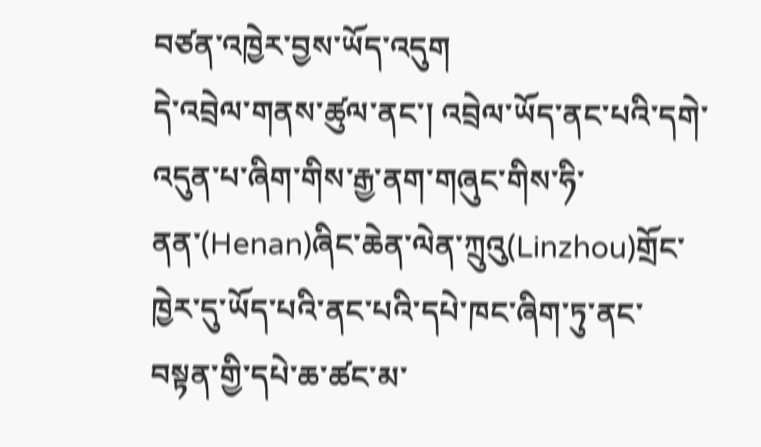བཙན་འཁྱེར་བྱས་ཡོད་འདུག
དེ་འབྲེལ་གནས་ཚུལ་ནང་། འབྲེལ་ཡོད་ནང་པའི་དགེ་འདུན་པ་ཞིག་གིས་རྒྱ་ནག་གཞུང་གིས་ཧི་ནན་(Henan)ཞིང་ཆེན་ལེན་ཀྲུའུ(Linzhou)གྲོང་ཁྱེར་དུ་ཡོད་པའི་ནང་པའི་དཔེ་ཁང་ཞིག་ཏུ་ནང་བསྟན་གྱི་དཔེ་ཆ་ཚང་མ་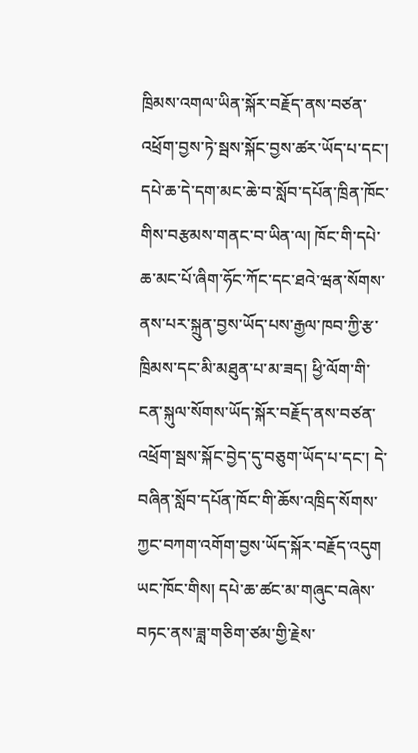ཁྲིམས་འགལ་ཡིན་སྐོར་བརྗོད་ནས་བཙན་འཕྲོག་བྱས་ཏེ་སྦས་སྐོང་བྱས་ཚར་ཡོད་པ་དང་། དཔེ་ཆ་དེ་དག་མང་ཆེ་བ་སློབ་དཔོན་ཁྲིན་ཁོང་གིས་བརྩམས་གནང་བ་ཡིན་ལ། ཁོང་གི་དཔེ་ཆ་མང་པོ་ཞིག་ཧོང་ཀོང་དང་ཐའེ་ཝན་སོགས་ནས་པར་སྐྲུན་བྱས་ཡོད་པས་རྒྱལ་ཁབ་ཀྱི་རྩ་ཁྲིམས་དང་མི་མཐུན་པ་མ་ཟད། ཕྱི་ལོག་གི་ངན་སྐུལ་སོགས་ཡོད་སྐོར་བརྗོད་ནས་བཙན་འཕྲོག་སྦས་སྐོང་བྱེད་དུ་བཅུག་ཡོད་པ་དང་། དེ་བཞིན་སློབ་དཔོན་ཁོང་གི་ཆོས་འཁྲིད་སོགས་ཀྱང་བཀག་འགོག་བྱས་ཡོད་སྐོར་བརྗོད་འདུག
ཡང་ཁོང་གིས། དཔེ་ཆ་ཚང་མ་གཞུང་བཞེས་བཏང་ནས་ཟླ་གཅིག་ཙམ་གྱི་རྗེས་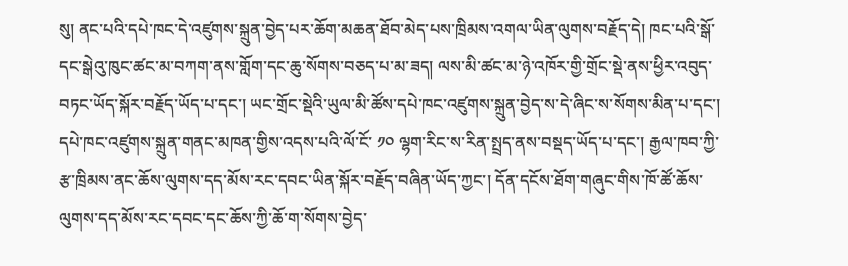སུ། ནང་པའི་དཔེ་ཁང་དེ་འཛུགས་སྐྲུན་བྱེད་པར་ཆོག་མཆན་ཐོབ་མེད་པས་ཁྲིམས་འགལ་ཡིན་ལུགས་བརྗོད་དེ། ཁང་པའི་སྒོ་དང་སྒེའུ་ཁུང་ཚང་མ་བཀག་ནས་གློག་དང་ཆུ་སོགས་བཅད་པ་མ་ཟད། ལས་མི་ཚང་མ་ཉེ་འཁོར་གྱི་གྲོང་སྡེ་ནས་ཕྱིར་འབུད་བཏང་ཡོད་སྐོར་བརྗོད་ཡོད་པ་དང་། ཡང་གྲོང་སྡེའི་ཡུལ་མི་ཚོས་དཔེ་ཁང་འཛུགས་སྐྲུན་བྱེད་ས་དེ་ཞིང་ས་སོགས་མིན་པ་དང་། དཔེ་ཁང་འཛུགས་སྐྲུན་གནང་མཁན་གྱིས་འདས་པའི་ལོ་ངོ་ ༡༠ ལྷག་རིང་ས་རིན་སྤྲད་ནས་བསྡད་ཡོད་པ་དང་། རྒྱལ་ཁབ་ཀྱི་རྩ་ཁྲིམས་ནང་ཆོས་ལུགས་དད་མོས་རང་དབང་ཡིན་སྐོར་བརྗོད་བཞིན་ཡོད་ཀྱང་། དོན་དངོས་ཐོག་གཞུང་གིས་ཁོ་ཚོ་ཆོས་ལུགས་དད་མོས་རང་དབང་དང་ཆོས་ཀྱི་ཆོ་ག་སོགས་བྱེད་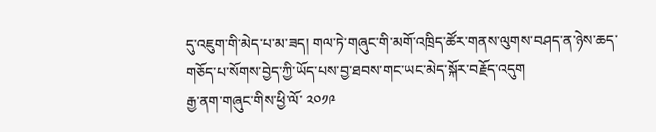དུ་འཇུག་གི་མེད་པ་མ་ཟད། གལ་ཏེ་གཞུང་གི་མགོ་འཁྲིད་ཚོར་གནས་ལུགས་བཤད་ན་ཉེས་ཆད་གཅོད་པ་སོགས་བྱེད་ཀྱི་ཡོད་པས་བྱ་ཐབས་གང་ཡང་མེད་སྐོར་བརྗོད་འདུག
རྒྱ་ནག་གཞུང་གིས་ཕྱི་ལོ་ ༢༠༡༩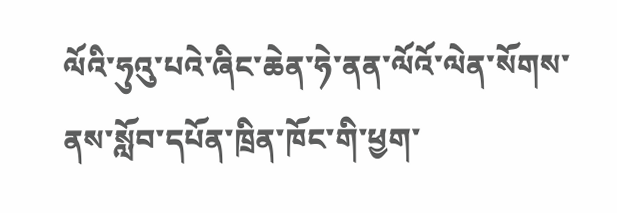ལོའི་ཧུའུ་པའེ་ཞིང་ཆེན་ཧེ་ནན་ལོའོ་ལེན་སོགས་ནས་སློབ་དཔོན་ཁྲིན་ཁོང་གི་ཕྱག་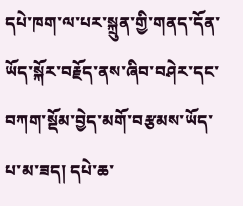དཔེ་ཁག་ལ་པར་སྐྲུན་གྱི་གནད་དོན་ཡོད་སྐོར་བརྗོད་ནས་ཞིབ་བཤེར་དང་བཀག་སྡོམ་བྱེད་མགོ་བརྩམས་ཡོད་པ་མ་ཟད། དཔེ་ཆ་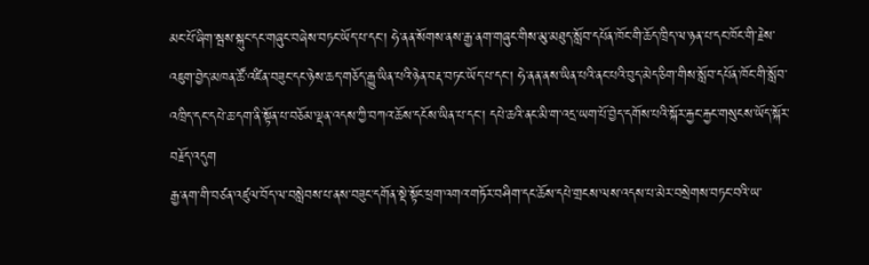མང་པོ་ཞིག་སྦས་སྐུང་དང་གཞུང་བཞེས་བཏང་ཡོད་པ་དང་། ཧེ་ནན་སོགས་ནས་རྒྱ་ནག་གཞུང་གིས་མུ་མཐུད་སློབ་དཔོན་ཁོང་གི་ཆོད་ཁྲིད་ལ་ཉན་པ་དང་ཁོང་གི་རྗེས་འཇུག་བྱེད་མཁན་ཚོ་འཛིན་བཟུང་དང་ཉེས་ཆད་གཅོད་རྒྱུ་ཡིན་པའི་ཉེན་བརྡ་བཏང་ཡོད་པ་དང་། ཧེ་ནན་ནས་ཡིན་པའི་ནང་པའི་བུད་མེད་ཅིག་གིས་སློབ་དཔོན་ཁོང་གི་སློབ་འཁྲིད་དང་དཔེ་ཆ་དག་ནི་སྟོན་པ་བཅོམ་ལྡན་འདས་ཀྱི་བཀའ་ཆོས་དངོས་ཡིན་པ་དང་། དཔེ་ཆའི་ནང་མི་ག་འདྲ་ཡག་པོ་བྱེད་དགོས་པའི་སྐོར་རྐྱང་རྐྱང་གསུངས་ཡོད་སྐོར་བརྗོད་འདུག
རྒྱ་ནག་གི་བཙན་འཛུལ་བོད་ལ་བསླེབས་པ་ནས་བཟུང་དགོན་སྡེ་སྟོང་ཕྲག་འགའ་གཏོར་བཤིག་དང་ཆོས་དཔེ་གྲངས་ལས་འདས་པ་མེར་བསྲེགས་བཏང་བའི་ཡ་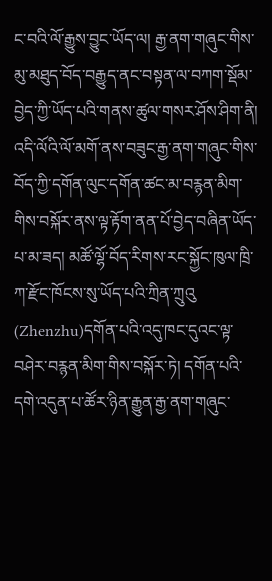ང་བའི་ལོ་རྒྱུས་བྱུང་ཡོད་ལ། རྒྱ་ནག་གཞུང་གིས་མུ་མཐུད་བོད་བརྒྱུད་ནང་བསྟན་ལ་བཀག་སྡོམ་བྱེད་ཀྱི་ཡོད་པའི་གནས་ཚུལ་གསར་ཤོས་ཤིག་ནི། འདི་ལོའི་ལོ་མགོ་ནས་བཟུང་རྒྱ་ནག་གཞུང་གིས་བོད་ཀྱི་དགོན་ལུང་དགོན་ཚང་མ་བརྙན་མིག་གིས་བསྐོར་ནས་ལྟ་རྟོག་ནན་པོ་བྱེད་བཞིན་ཡོད་པ་མ་ཟད། མཚོ་ལྷོ་བོད་རིགས་རང་སྐྱོང་ཁུལ་ཁྲི་ཀ་རྫོང་ཁོངས་སུ་ཡོད་པའི་ཀྲིན་ཀྲུའུ (Zhenzhu)དགོན་པའི་འདུ་ཁང་དུའང་ལྟ་བཤེར་བརྙན་མིག་གིས་བསྐོར་ཏེ། དགོན་པའི་དགེ་འདུན་པ་ཚོར་ཉིན་རྒྱུན་རྒྱ་ནག་གཞུང་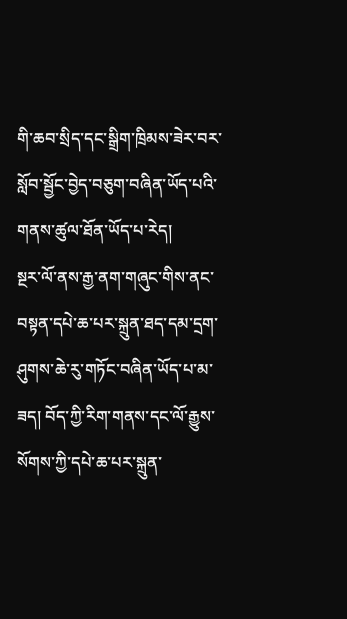གི་ཆབ་སྲིད་དང་སྒྲིག་ཁྲིམས་ཟེར་བར་སློབ་སྦྱོང་བྱེད་བཅུག་བཞིན་ཡོད་པའི་གནས་ཚུལ་ཐོན་ཡོད་པ་རེད།
སྔར་ལོ་ནས་རྒྱ་ནག་གཞུང་གིས་ནང་བསྟན་དཔེ་ཆ་པར་སྐྲུན་ཐད་དམ་དྲག་ཤུགས་ཆེ་རུ་གཏོང་བཞིན་ཡོད་པ་མ་ཟད། བོད་ཀྱི་རིག་གནས་དང་ལོ་རྒྱུས་སོགས་ཀྱི་དཔེ་ཆ་པར་སྐྲུན་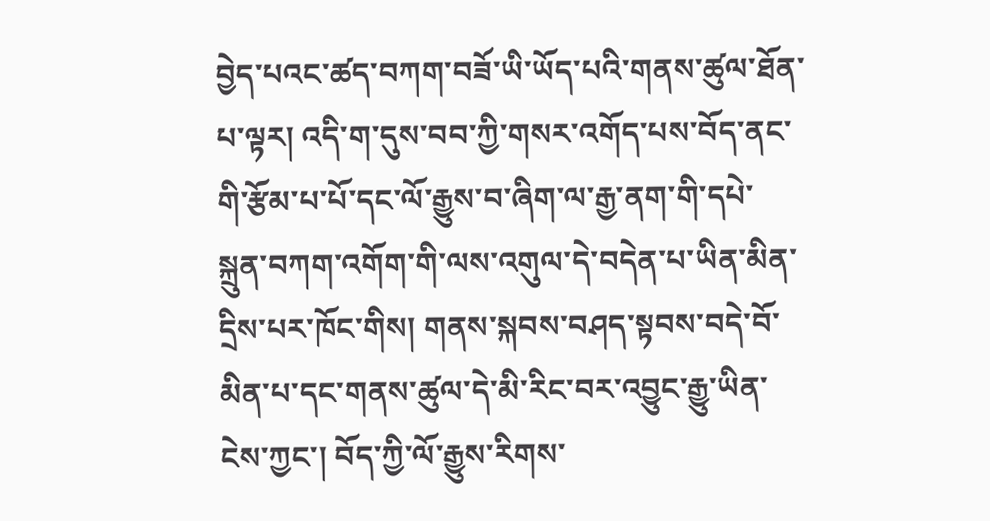བྱེད་པའང་ཚད་བཀག་བཟོ་ཡི་ཡོད་པའི་གནས་ཚུལ་ཐོན་པ་ལྟར། འདི་ག་དུས་བབ་ཀྱི་གསར་འགོད་པས་བོད་ནང་གི་རྩོམ་པ་པོ་དང་ལོ་རྒྱུས་བ་ཞིག་ལ་རྒྱ་ནག་གི་དཔེ་སྐྲུན་བཀག་འགོག་གི་ལས་འགུལ་དེ་བདེན་པ་ཡིན་མིན་དྲིས་པར་ཁོང་གིས། གནས་སྐབས་བཤད་སྟབས་བདེ་བོ་མིན་པ་དང་གནས་ཚུལ་དེ་མི་རིང་བར་འབྱུང་རྒྱུ་ཡིན་ངེས་ཀྱང་། བོད་ཀྱི་ལོ་རྒྱུས་རིགས་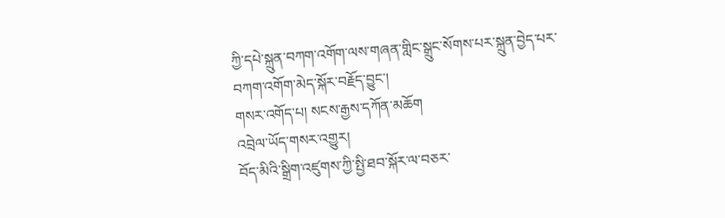ཀྱི་དཔེ་སྐྲུན་བཀག་འགོག་ལས་གཞན་གླིང་སྒྲུང་སོགས་པར་སྐྲུན་བྱེད་པར་བཀག་འགོག་མེད་སྐོར་བརྗོད་བྱུང་།
གསར་འགོད་པ། སངས་རྒྱས་དཀོན་མཆོག
འབྲེལ་ཡོད་གསར་འགྱུར།
བོད་མིའི་སྒྲིག་འཛུགས་ཀྱི་སྤྱི་ཐབ་སྐོར་ལ་བཅར་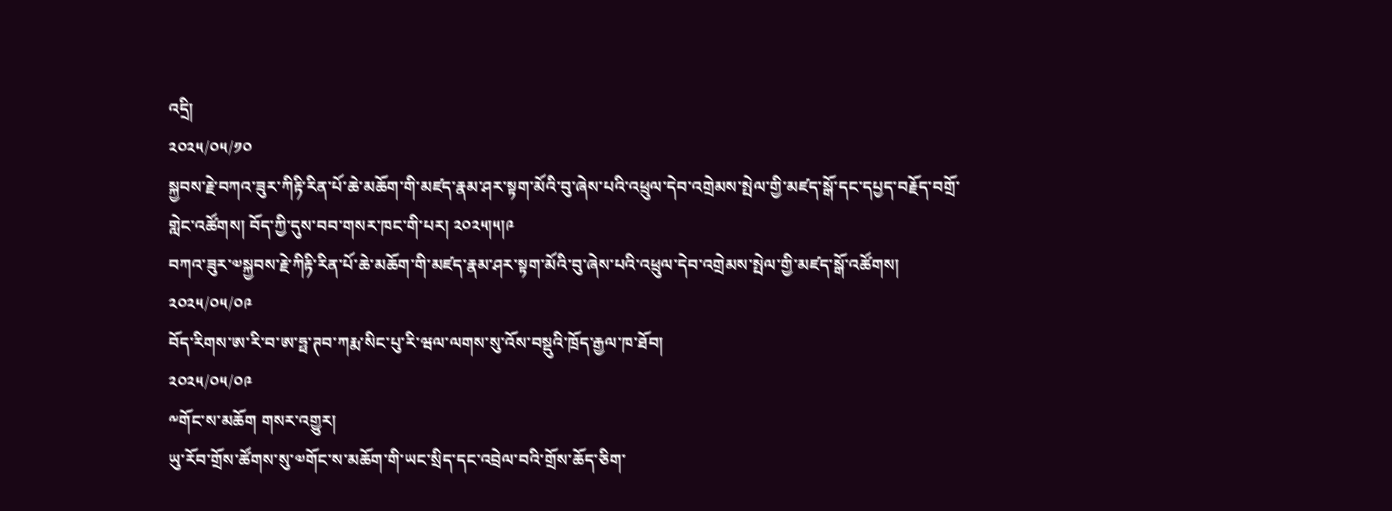འདྲི།
༢༠༢༥/༠༥/༡༠
སྐྱབས་རྗེ་བཀའ་ཟུར་ཀིརྟི་རིན་པོ་ཆེ་མཆོག་གི་མཛད་རྣམ་ཤར་སྟག་མོའི་བུ་ཞེས་པའི་འཕྲུལ་དེབ་འགྲེམས་སྤེལ་གྱི་མཛད་སྒོ་དང་དཔྱད་བརྗོད་བགྲོ་གླེང་འཚོགས། བོད་ཀྱི་དུས་བབ་གསར་ཁང་གི་པར། ༢༠༢༥།༥།༩
བཀའ་ཟུར་༧སྐྱབས་རྗེ་ཀིརྟི་རིན་པོ་ཆེ་མཆོག་གི་མཛད་རྣམ་ཤར་སྟག་མོའི་བུ་ཞེས་པའི་འཕྲུལ་དེབ་འགྲེམས་སྤེལ་གྱི་མཛད་སྒོ་འཚོགས།
༢༠༢༥/༠༥/༠༩
བོད་རིགས་ཨ་རི་བ་ཨ་ཧྥ་ཊབ་ཀརྨ་སིང་པུ་རི་ཝལ་ལགས་སུ་འོས་བསྡུའི་ཁྲོད་རྒྱལ་ཁ་ཐོབ།
༢༠༢༥/༠༥/༠༩
༸གོང་ས་མཆོག གསར་འགྱུར།
ཡུ་རོབ་གྲོས་ཚོགས་སུ་༧གོང་ས་མཆོག་གི་ཡང་སྲིད་དང་འབྲེལ་བའི་གྲོས་ཆོད་ཅིག་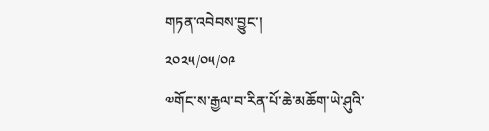གཏན་འབེབས་བྱུང་།
༢༠༢༥/༠༥/༠༩
༧གོང་ས་རྒྱལ་བ་རིན་པོ་ཆེ་མཆོག་ཡེ་ཤུའི་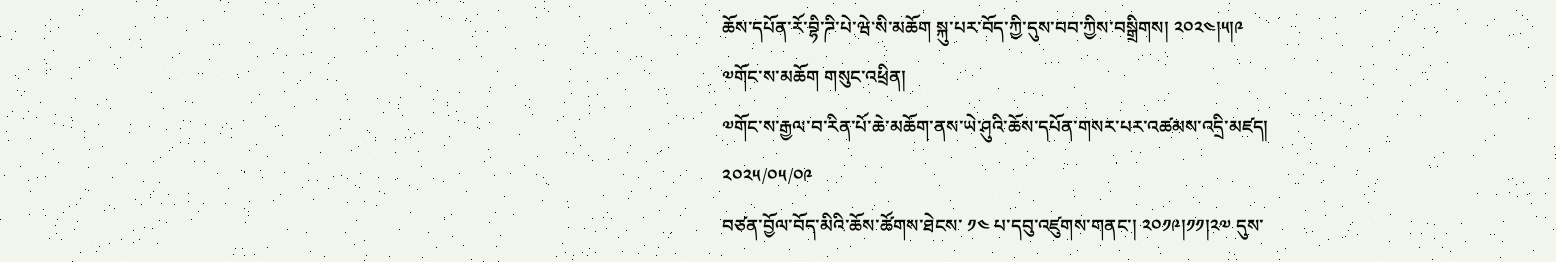ཆོས་དཔོན་རོ་བྷི་ཌི་པེ་ཝེ་སི་མཆོག སྐུ་པར་བོད་ཀྱི་དུས་བབ་ཀྱིས་བསྒྲིགས། ༢༠༢༤།༥།༩
༧གོང་ས་མཆོག གསུང་འཕྲིན།
༧གོང་ས་རྒྱལ་བ་རིན་པོ་ཆེ་མཆོག་ནས་ཡེ་ཤུའི་ཆོས་དཔོན་གསར་པར་འཚམས་འདྲི་མཛད།
༢༠༢༥/༠༥/༠༩
བཙན་བྱོལ་བོད་མིའི་ཆོས་ཚོགས་ཐེངས་ ༡༤ པ་དབུ་འཛུགས་གནང་། ༢༠༡༩།༡༡།༢༧ དུས་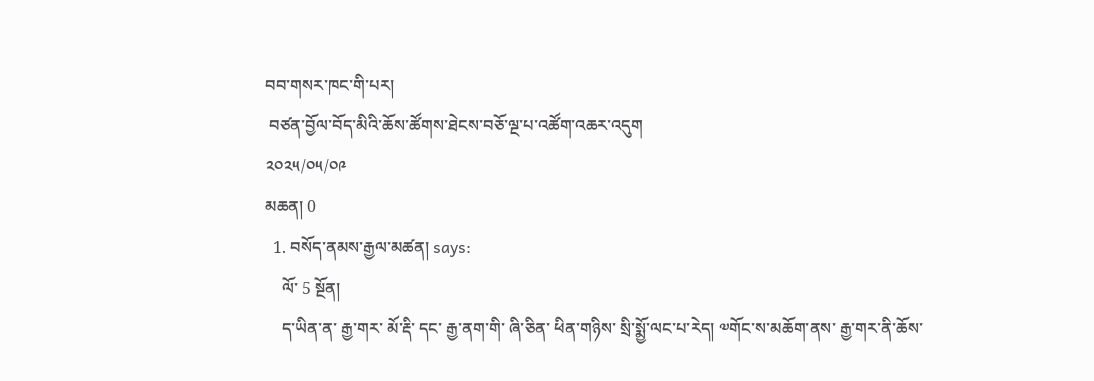བབ་གསར་ཁང་གི་པར།
 བཙན་བྱོལ་བོད་མིའི་ཆོས་ཚོགས་ཐེངས་བཅོ་ལྔ་པ་འཚོག་འཆར་འདུག
༢༠༢༥/༠༥/༠༩
མཆན། 0
  1. བསོད་ནམས་རྒྱལ་མཚན། says:
    ལོ་ 5 སྔོན།
    ད་ཡིན་ན་ རྒྱ་གར་ མོ་རྡི་ དང་ རྒྱ་ནག་གི་ ཞི་ཅིན་ ཕིན་གཉིས་ སྲི་སྨྱོ་ལང་པ་རེད། ༧གོང་ས་མཆོག་ནས་ རྒྱ་གར་ནི་ཆོས་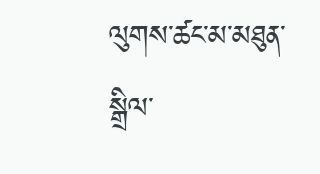ལུགས་ཚང་མ་མཐུན་སྒྲིལ་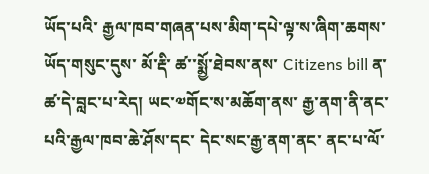ཡོད་པའི་ རྒྱལ་ཁབ་གཞན་པས་མིག་དཔེ་ལྟ་ས་ཞིག་ཆགས་ཡོད་གསུང་དུས་ མོ་རྡི་ ཚ་་སྨྱོ་ཐེབས་ནས་ Citizens bill ན་ཚ་དེ་བླང་པ་རེད། ཡང་༧གོང་ས་མཆོག་ནས་ རྒྱ་ནག་ནི་ནང་པའི་རྒྱལ་ཁབ་ཆེ་ཤོས་དང་ དེང་སང་རྒྱ་ནག་ནང་ ནང་པ་ལོ་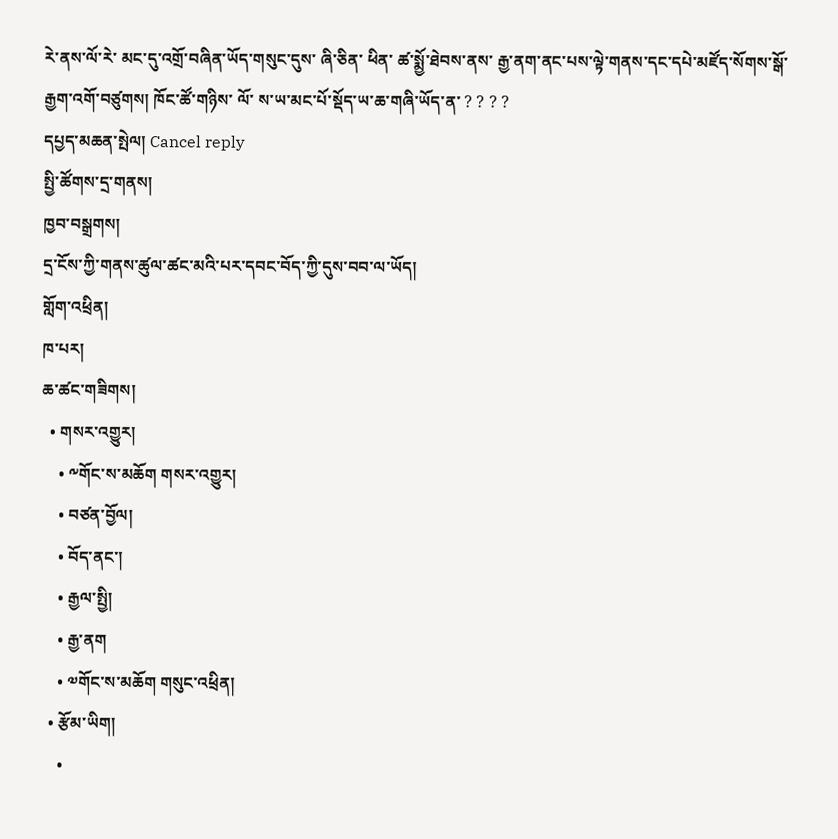རེ་ནས་ལོ་རེ་ མང་དུ་འགྲོ་བཞིན་ཡོད་གསུང་དུས་ ཞི་ཅིན་ ཕིན་ ཚ་སྨྱོ་ཐེབས་ནས་ རྒྱ་ནག་ནང་པས་ལྟེ་གནས་དང་དཔེ་མཛོད་སོགས་སྒོ་རྒྱག་འགོ་བཙུགས། ཁོང་ཚོ་གཉིས་ ལོ་ ས་ཡ་མང་པོ་སྡོད་ཡ་ཆ་གཞི་ཡོད་ན་ ? ? ? ?
དཔྱད་མཆན་སྤེལ། Cancel reply
སྤྱི་ཚོགས་དྲ་གནས།
ཁྱབ་བསྒྲགས།
དྲ་ངོས་ཀྱི་གནས་ཚུལ་ཚང་མའི་པར་དབང་བོད་ཀྱི་དུས་བབ་ལ་ཡོད།
གློག་འཕྲིན།
ཁ་པར།
ཆ་ཚང་གཟིགས།
  • གསར་འགྱུར།
    • ༸གོང་ས་མཆོག གསར་འགྱུར།
    • བཙན་བྱོལ།
    • བོད་ནང་།
    • རྒྱལ་སྤྱི།
    • རྒྱ་ནག
    • ༧གོང་ས་མཆོག གསུང་འཕྲིན།
  • རྩོམ་ཡིག།
    •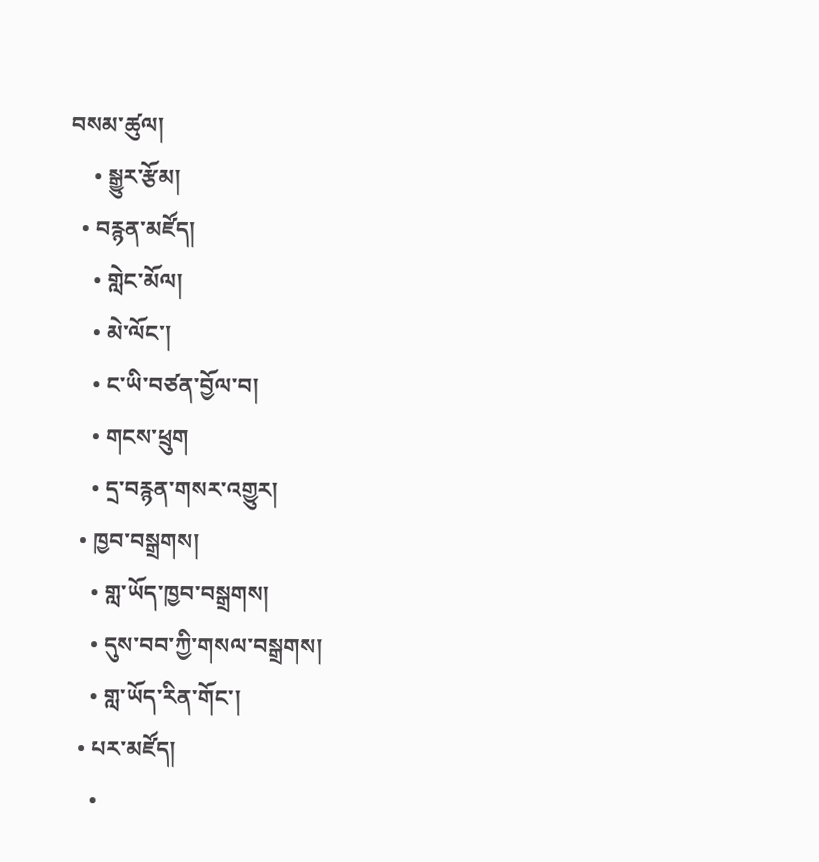བསམ་ཚུལ།
    • སྒྱུར་རྩོམ།
  • བརྙན་མཛོད།
    • གླེང་མོལ།
    • མེ་ལོང་།
    • ང་ཡི་བཙན་བྱོལ་བ།
    • གངས་ཕྲུག
    • དྲ་བརྙན་གསར་འགྱུར།
  • ཁྱབ་བསྒྲགས།
    • གླ་ཡོད་ཁྱབ་བསྒྲགས།
    • དུས་བབ་ཀྱི་གསལ་བསྒྲགས།
    • གླ་ཡོད་རིན་གོང་།
  • པར་མཛོད།
    •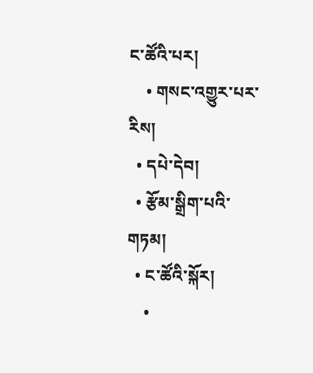ང་ཚོའི་པར།
    • གསང་འགྱུར་པར་རིས།
  • དཔེ་དེབ།
  • རྩོམ་སྒྲིག་པའི་གཏམ།
  • ང་ཚོའི་སྐོར།
    •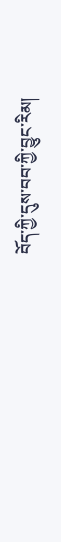བོད་ཀྱི་དུས་བབ་ཀྱི་བྱུང་རིམ།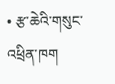• རྩ་ཆེའི་གསུང་འཕྲིན་ཁག